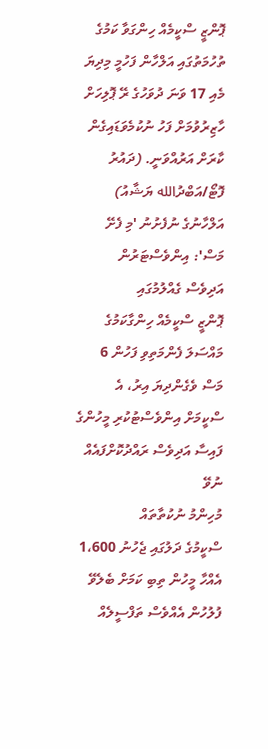ޕޮންޒީ ސްކީމެއް ހިންގަވާ ކަމުގެ ތުހުމަތުގައި އަލްހާން ފަހުމީ މިދިޔަ މެއި 17 ވަނަ ދުވަހުގެ ރޭ ޕޮލިހަށް ހާޒިރުވުމަށް ފަހު ނުކުމެވަޑައިގެން ކާރަށް އަރުއްވަނީ. (ދައުރު ފޮޓޯ/އަބްދުالله ޔަޝާއު)
އަލްހާނުގެ ނުފެށުނު 'މި ފެށޭ މަސް': އިންވެސްޓަރުން އަދިވެސް ގެއްލުމުގައި
ޕޮންޒީ ސްކީމެއް ހިންގާކަމުގެ މައްސަލަ ފެންމަތިވި ފަހުން 6 މަސް ވެގެންދިޔަ އިރު، އެ ސްކީމަށް އިންވެސްޓުކުރި މީހުންގެ ފައިސާ އަދިވެސް ރައްދުކޮށްފައެއް ނުވޭ
މުހިންމު ނުކުތާތައް
ސްކީމުގެ ދަލުގައި ޖެހުނު 1،600 އެއްހާ މީހުން ތިބި ކަމަށް ބެލެވޭ
ފުލުހުން އެއްވެސް ތަފްސީލެއް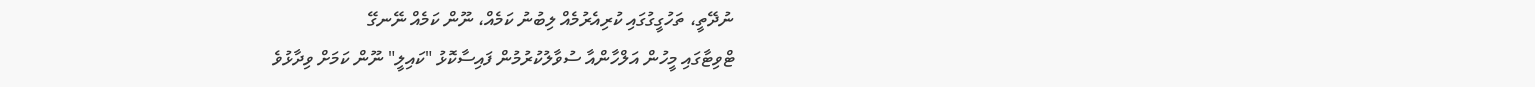ނުދޭތީ، ތަހުގީގުގައި ކުރިއެރުމެއް ލިބުނު ކަމެއް، ނޫން ކަމެއް ނޭނގޭ
ޓްވިޓާގައި މީހުން އަލްހާންއާ ސުވާލުކުރުމުން ފައިސާކޮޅު "ކައިލީ" ނޫން ކަމަށް ވިދާޅުވެ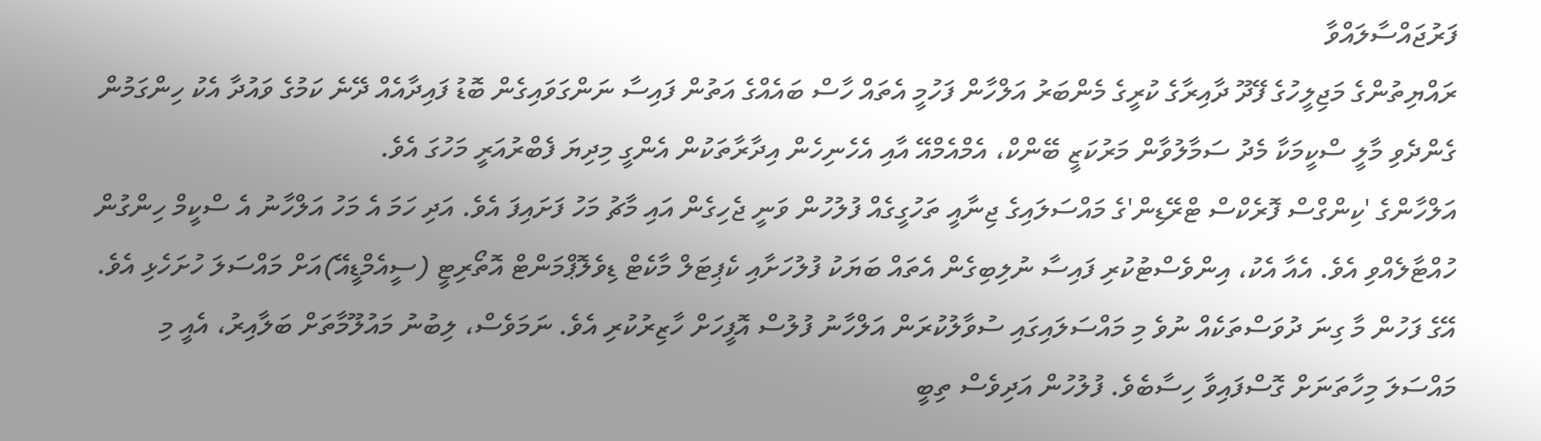ފަރުޖައްސާލައްވާ
ރައްޔިތުންގެ މަޖިލީހުގެ ފޭދޫ ދާއިރާގެ ކުރީގެ މެންބަރު އަލްހާން ފަހުމީ އެތައް ހާސް ބައެއްގެ އަތުން ފައިސާ ނަންގަވައިގެން ބޮޑު ފައިދާއެއް ދޭނެ ކަމުގެ ވައުދާ އެކު ހިންގަމުން ގެންދެވި މާލީ ސްކީމަކާ މެދު ސަމާލުވާން މަރުކަޒީ ބޭންކް، އެމްއެމްއޭ އާއި އެހެނިހެން އިދާރާތަކުން އެންގީ މިދިޔަ ފެބްރުއަރީ މަހުގަ އެވެ.
އަލްހާންގެ 'ކިންގްސް ފޮރެކްސް ޓްރޭޑިން'ގެ މައްސަލައިގެ ޖިނާއީ ތަހުގީގެއް ފުލުހުން ވަނީ ޖެހިގެން އައި މާޗު މަހު ފަށައިފަ އެވެ. އަދި ހަމަ އެ މަހު އަލްހާނު އެ ސްކީމް ހިންގުން ހުއްޓާލެއްވި އެވެ. އެއާ އެކު، އިންވެސްޓުކުރި ފައިސާ ނުލިބިގެން އެތައް ބަޔަކު ފުލުހަށާއި ކެޕިޓަލް މާކެޓް ޑިވެލޮޕްމަންޓް އޮތޯރިޓީ (ސީއެމްޑީއޭ)އަށް މައްސަލަ ހުށަހެޅި އެވެ.
އޭގެ ފަހުން މާ ގިނަ ދުވަސްތަކެއް ނުވެ މި މައްސަލައިގައި ސުވާލުކުރަން އަލްހާނު ފުލުސް އޮފީހަށް ހާޒިރުކުރި އެވެ. ނަމަވެސް، ލިބުނު މައުލޫމާތަށް ބަލާއިރު، އެއީ މި މައްސަލަ މިހާތަނަށް ގޮސްފައިވާ ހިސާބެވެ. ފުލުހުން އަދިވެސް ތިބީ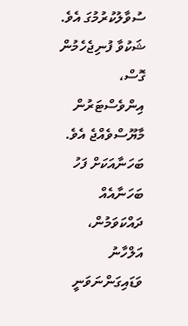ސުވާލުކުރުމުގަ އެވެ. ޝަކުވާ ފުނިޖެހެމުން ގޮސް، އިންވެސްޓަރުން މާޔޫސްވެއްޖެ އެވެ. ބަހަނާއަކަށް ފަހު ބަހަނާއެއް ދައްކަވަމުން، އަލްހާނު ވަޑައިގަންނަވަނީ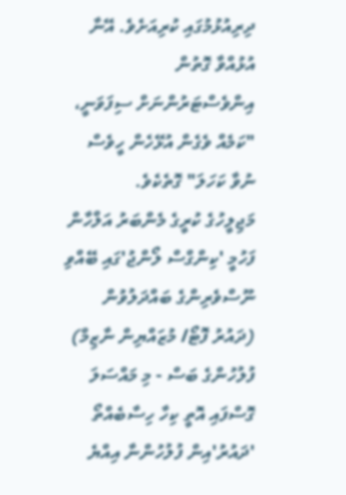ދިރިއުޅުމުގައި ކުރިއަށެވެ. އޭނާ އުޅުއްވާ ގޮތުން އިންވެސްޓަރުންނަށް ސިފަވަނީ، "ކަމެއް ވެގެން އުޅޭހެން ހީވެސް ނުވާ ކަހަލަ" ގޮތެކެވެ.
މަޖިލީހުގެ ކުރީގެ މެންބަރު އަލްހާން ފަހުމީ 'ކިންގްސް ލޯންޖު'ގައި ބޭއްވި ނޫސްވެރިންގެ ބައްދަލުވުން (ދައުރު ފޮޓޯ/ މުޒައްޔިން ނާޒިމް)
ފުލުހުންގެ ބަސް - މި މައްސަލަ ގޮސްފައި އޮތީ ކިހާ ހިސާބެއްތޯ 'ދައުރު'އިން ފުލުހުންނާ އިއްޔެ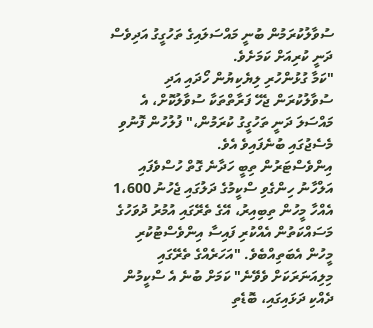ސުވާލުކުރަމުން ބުނީ މައްސަލައިގެ ތަހުގީގު އަދިވެސް ދަނީ ކުރިއަށް ކަމަށެވެ.
"ކަމާ ގުޅުންހުރި ލިޔެކިޔުން ހޯދައި އަދި ސުވާލުކުރަން ޖެހޭ ފަރާތްތަކާ ސުވާލުކޮށް، އެ މައްސަލަ ދަނީ ތަހުގީގު ކުރަމުން،" ފުލުހުން ފޮނުވި މެސެޖުގައި ބުނެފައިވެ އެވެ.
އިންވެސްޓަރުން ތިބީ ހަދާނެ ގޮތް ހުސްވެފައި
އަލްހާނު ހިންގެވި ސްކީމުގެ ދަލުގައި ޖެހުނު 1،600 އެއްހާ މީހުން ތިބިއިރު، އޭގެ ތެރޭގައި އުމުރު ދުވަހުގެ މަސައްކަތުން އެއްކުރި ފައިސާ އިންވެސްޓުކުރި މީހުން އެބަތިއްބެވެ. "އަހަރެއްގެ ތެރޭގައި މިލިއަނަރަކަށް ވެވޭނެ" ކަމަށް ބުނެ އެ ސްކީމުން ދެއްކި ދަޅައިގައި، ބޮޑެތި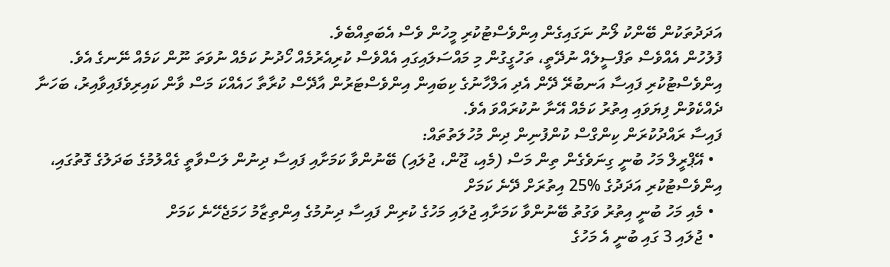އަދަދުތަކުން ބޭންކު ލޯނު ނަގައިގެން އިންވެސްޓުކުރި މީހުން ވެސް އެބަތިއްބެވެ.
ފުލުހުން އެއްވެސް ތަފްސީލެއް ނުދޭތީ، ތަހުގީގުން މި މައްސަލައިގައި އެއްވެސް ކުރިއެރުމެއް ހޯދުނު ކަމެއް ނުވަތަ ނޫން ކަމެއް ނޭނގެ އެވެ. އިންވެސްޓުކުރި ފައިސާ އަނބުރޭ ދޭން އެދި އަލްހާނުގެ ކިބައިން އިންވެސްޓަރުން އާދޭސް ކުރާތާ ހައެއްކަ މަސް ވާން ކައިރިވެފައިވާއިރު، ބަހަނާ ދެއްކެވުން ފިޔަވައި އިތުރު ކަމެއް އޭނާ ނުކުރައްވަ އެވެ.
ފައިސާ ރައްދުކުރަން ކިންގްސް ކުންފުނިން ދިން މުހުލަތުތައް:
  • އޭޕްރީލް މަހު ބުނީ ގިނަވެގެން ތިން މަސް (މެއި، ޖޫން، ޖުލައި) ބޭނުންވާ ކަމަށާއި ފައިސާ ދިނުން ލަސްވާތީ ގެއްލުމުގެ ބަދަލުގެ ގޮތުގައި، އިންވެސްޓުކުރި އަދަދުގެ %25 އިތުރަށް ދޭނެ ކަމަށް
  • މެއި މަހު ބުނީ އިތުރު ވަގުތު ބޭނުންވާ ކަމަށާއި ޖުލައި މަހުގެ ކުރިން ފައިސާ ދިނުމުގެ އިންތިޒާމު ހަމަޖެހޭނެ ކަމަށް
  • ޖުލައި 3 ގައި ބުނީ އެ މަހުގެ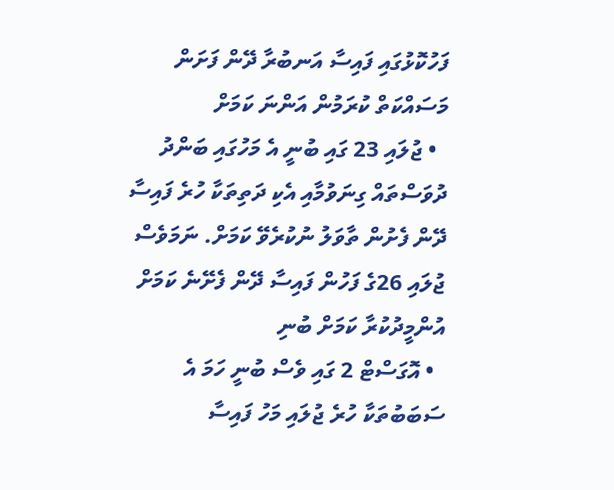ފަހުކޮޅުގައި ފައިސާ އަނބުރާ ދޭން ފަށަން މަސައްކަތް ކުރަމުން އަންނަ ކަމަށް
  • ޖުލައި 23 ގައި ބުނީ އެ މަހުގައި ބަންދު ދުވަސްތައް ގިނަވުމާއި އެކި ދަތިތަކާ ހުރެ ފައިސާ ދޭން ފެށުން ތާވަލު ނުކުރެވޭ ކަމަށް. ނަމަވެސް ޖުލައި 26ގެ ފަހުން ފައިސާ ދޭން ފެށޭނެ ކަމަށް އުންމީދުކުރާ ކަމަށް ބުނި
  • އޮގަސްޓް 2 ގައި ވެސް ބުނީ ހަމަ އެ ސަބަބުތަކާ ހުރެ ޖުލައި މަހު ފައިސާ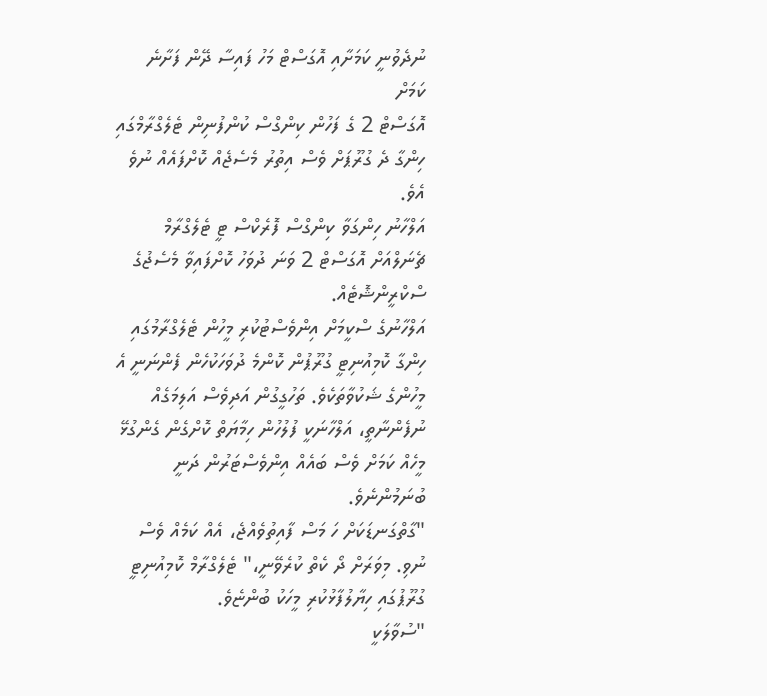ނުދެވުނީ ކަމަށާއި އޮގަސްޓް މަހު ފައިސާ ދޭން ފަށާނެ ކަމަށް
އޮގަސްޓް 2 ގެ ފަހުން ކިންގްސް ކުންފުނިން ޓެލެގްރާމްގައި ހިންގާ ދެ ގުރޫޕަށް ވެސް އިތުރު މެސެޖެއް ކޮށްފައެއް ނުވެ އެވެ.
އަލްހާނު ހިންގަވާ ކިންގްސް ފޮރެކްސް ޓީ ޓެލެގްރާމް ޗެނަލްއަށް އޮގަސްޓް 2 ވަނަ ދުވަހު ކޮށްފައިވާ މެސެޖުގެ ސްކްރީންޝޮޓެއް.
އަލްހާނުގެ ސްކީމަށް އިންވެސްޓުކުރި މީހުން ޓެލެގްރާމުގައި ހިންގާ ކޮމިއުނިޓީ ގުރޫޕުން ކޮންމެ ދުވަހަކުހެން ފެންނަނީ އެ މީހުންގެ ޝަކުވާތަކެވެ. ތަހުގީގުން އަދިވެސް އަލިމަގެއް ނުފެންނާތީ، އަލްހާނަކީ ފުލުހުން ހިމާޔަތް ކޮށްގެން ގެންގުޅޭ މީހެއް ކަމަށް ވެސް ބައެއް އިންވެސްޓަރުން ދަނީ ބުނަމުންނެވެ.
"ގާތްގަނޑަކަށް ހަ މަސް ފާއިތުވެއްޖެ، އެއް ކަމެއް ވެސް ނުވި. މިވަރަށް ދޯ ކެތް ކުރެވޭނީ،" ޓެލެގްރާމް ކޮމިއުނިޓީ ގުރޫޕުގައި ހިޔާލުފާޅުކުރި މީހަކު ބުންޏެވެ.
"ސުވާލަކީ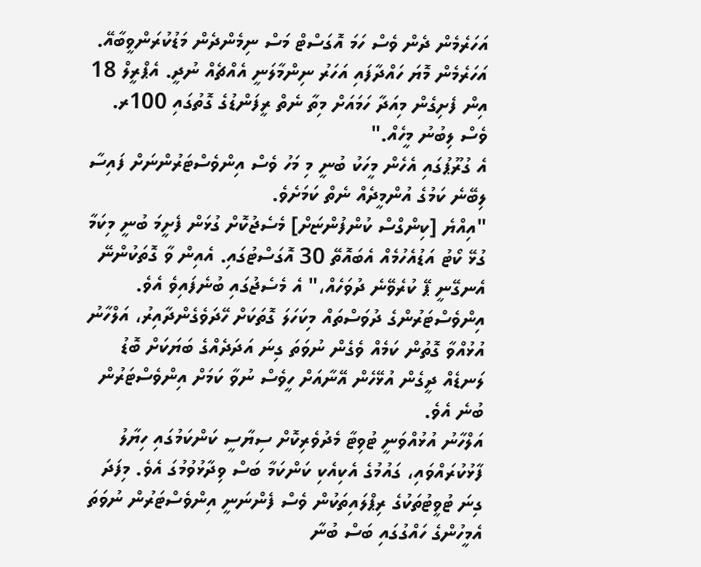އަހަރެމެން ދެން ވެސް ހަމަ އޮގަސްޓް މަސް ނިމެންދެން މަޑުކުރަންވީބާއޭ. އަހަރެމެން މޮޔަ ހައްދާފައި އަހަރު ނިންމާލަނީ އެއްޗެއް ނުދީ. އެޕްރީލް 18 އިން ފެށިގެން މިއަދާ ހަމައަށް މިތާ ނެތް ރީފަންޑުގެ ގޮތުގައި 100ރ. ވެސް ލިބުނު މީހެއް."
އެ ގުރޫޕުގައި އެހެން މީހަކު ބުނީ މި މަހު ވެސް އިންވެސްޓަރުންނަށް ފައިސާ ލިބޭނެ ކަމުގެ އުންމީދެއް ނެތް ކަމަށެވެ.
"އިއްޔެ [ކިންގްސް ކުންފުންޏަށް] މެސެޖުކޮށް ގުޅަން ފެށީމަ ބުނީ މިކަމާ ގުޅޭ ކޯޓު އަޑުއެހުމެއް އެބައޮތޭ 30 އޮގަސްޓުގައި. އެއިން ވާ ގޮތަކުންނޭ އެނގޭނީ ޕޭ ކުރެވޭނެ ދުވަހެއް،" އެ މެސެޖުގައި ބުނެފައިވެ އެވެ.
އިންވެސްޓަރުންގެ ދުވަސްތައް މިކަހަލަ ގޮތަކަށް ހޭދަވެގެންދާއިރު، އަލްހާނު އުޅުއްވާ ގޮތުން ކަމެއް ވެގެން ނުވަތަ ގިނަ އަދަދެއްގެ ބަޔަކަށް ބޮޑު ލަނޑެއް ދީގެން އުޅޭހެން އޭނާއަށް ހީވެސް ނުވާ ކަމަށް އިންވެސްޓަރުން ބުނެ އެވެ.
އަލްހާނު އުޅުއްވަނީ ޓުވިޓާ މެދުވެރިކޮށް ސިޔާސީ ކަންކަމުގައި ހިޔާލު ފާޅުކުރައްވައި، ގައުމުގެ އެކިއެކި ކަންކަމާ ބަސް ވިދާޅުވުމުގަ އެވެ. މިފަދަ ގިނަ ޓުވީޓުތަކުގެ ރިޕްލައިތަކުން ވެސް ފެންނަނީ އިންވެސްޓަރުން ނުވަތަ އެމީހުންގެ ހައްގުގައި ބަސް ބުނާ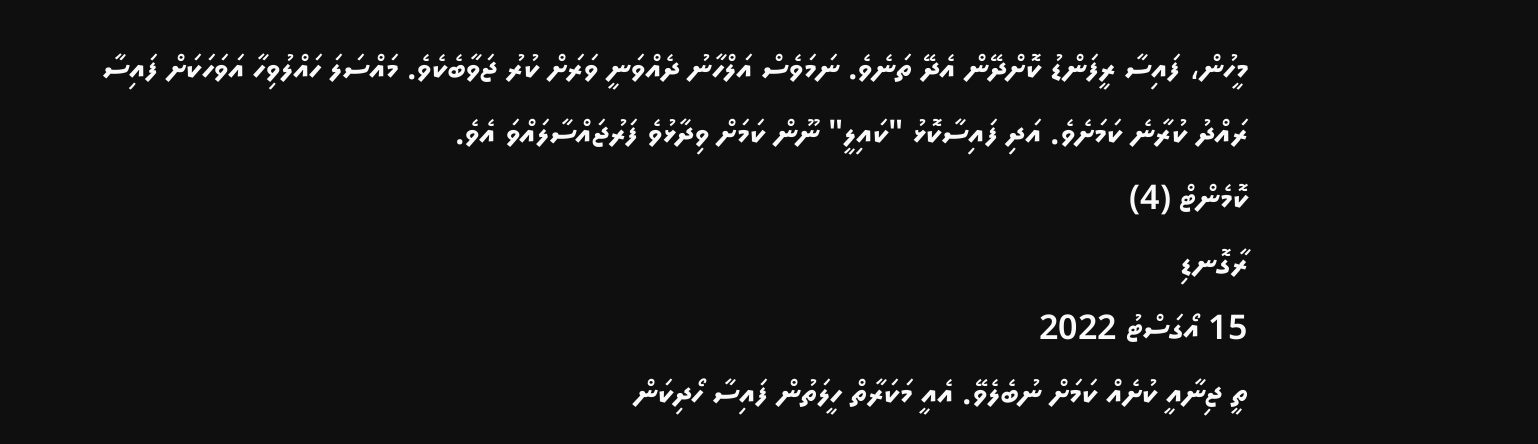މީހުން، ފައިސާ ރީފަންޑު ކޮށްދޭން އެދޭ ތަނެވެ. ނަމަވެސް އަލްހާނު ދެއްވަނީ ވަރަށް ކުރު ޖަވާބެކެވެ. މައްސަލަ ހައްލުވިހާ އަވަހަކަށް ފައިސާ ރައްދު ކުރާނެ ކަމަށެވެ. އަދި ފައިސާކޮޅު "ކައިލީ" ނޫން ކަމަށް ވިދާޅުވެ ފަރުޖައްސާލައްވަ އެވެ.
ކޮމެންޓް (4)
ރާގޮނޑި
15 އޯގަސްޓު 2022
ތީ ޖިނާއީ ކުށެއް ކަމަށް ނުބެލެވޭ. އެއީ މަކަރާތް ހީލަތުން ފައިސާ ހޯދިކަން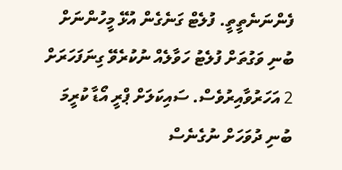ފެންނަނެތީތީ. ފުލެޓް ގަނެގެން އުޅޭ މީހުންނަށް ބުނި ވަގުތަށް ފުލެޓު ހަވާލެއް ނުކުރެވޭ ގިނަފަހަރަށް 2 އަހަރުވާއިރުވެސް. ސައިކަލަށް ޕްރީ އޯޑާ ކުރީމަ ބުނި ދުވަހަށް ނުގެނެސް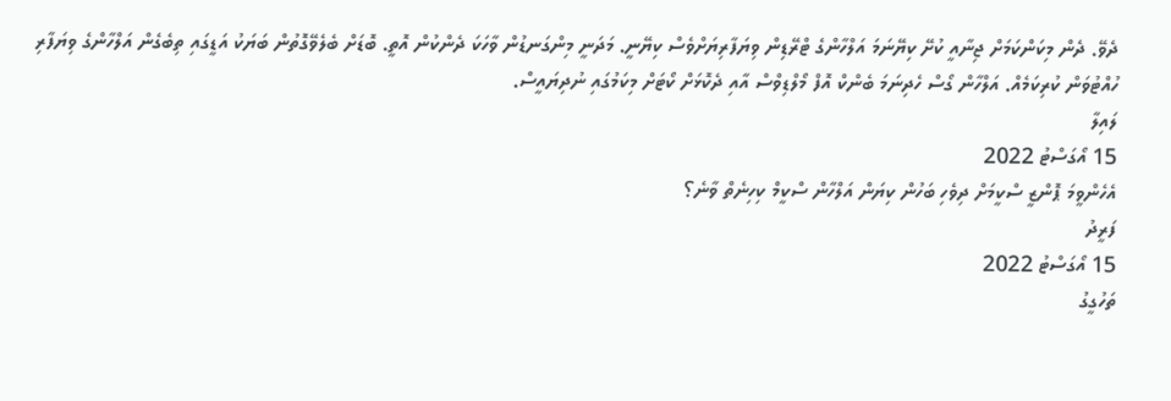ދެވޭ. ދެން މިކަންކަމަށް ޖިނާއީ ކުށޭ ކިޔޭނަމަ އަލްހާންގެ ޓްރޭޑިން ވިޔަފާރިޔަށްވެސް ކިޔޭނީ. މަދަނީ މިންގަނޑުން ވާހަކަ ދެންކުން އޮތީ. ބޮޑަށް ބެލެވޭގޮތުން ބަޔަކު އަޑީގައި ތިބެގެން އަލްހާންގެ ވިޔަފާރި ހުއްޓުވަން ކުރިކަމެއް. އަލްހާން ގޯސް ހެދިނަމަ ބެންކް އޮފް މޯލްޑިވްސް އާއި ދެކޮޅަށް ކޯޓަށް މިކަމުގައި ނުދިޔައީސް.
ލައިލާ
15 އޯގަސްޓު 2022
އެހެންވީމަ ޕޮންޒީ ސްކީމަށް ދިވެހި ބަހުން ކިޔަން އަލްހާން ސްކީމް ކިހިނެތް ވާނެ؟
ފަރީދު
15 އޯގަސްޓު 2022
ތަހުގީގު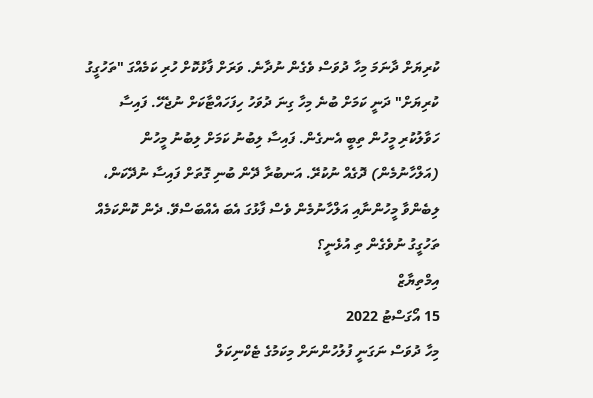ކުރިޔަށް ދާނަމަ މިހާ ދުވަސް ވެގެން ނުދާނެ. ވަރަށް ފާޅުކޮށް ހުރި ކަމެއްގަ "ތަހުގީގު ކުރިޔަށް" ދަނީ ކަމަށް ބުނެ މިހާ ގިނަ ދުވަހު ހިފަހައްޓާކަށް ނުޖެހޭ. ފައިސާ ހަވާލުކުރި މީހުން ތިބީ އެނގެން. ފައިސާ ލިބުނު ކަމަށް ލިބުނު މީހުން (އަލްހާނުމެން) ދޮގެއް ނުކުރޭ. އަނބުރާ ދޭން ބުނި ގޮތަށް ފައިސާ ނުދޭކަން، ލިބެންވާ މީހުންނާއި އަލްހާނުމެން ވެސް ފާޅުގަ އެބަ އެއްބަސްވޭ. ދެން ކޮންކަމެއް ތަހުގީގު ނުވެގެން ތި އުޅެނީ؟
އިމްތިޔާޒް
15 އޯގަސްޓު 2022
މިހާ ދުވަސް ނަގަނީ ފުލުހުންނަށް މިކަމުގެ ޓެކްނިކަލް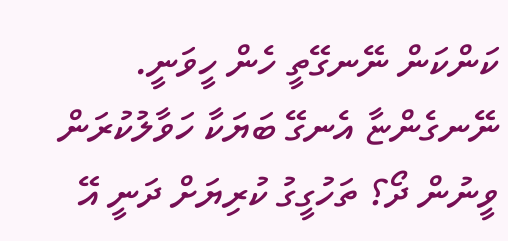ކަންކަން ނޭނގޭތީ ހެން ހީވަނީ. ނޭނގެންޏާ އެނގޭ ބަޔަކާ ހަވާލުކުރަން ވީނުން ދޯ؟ ތަހުގީގު ކުރިޔަށް ދަނީ އޭ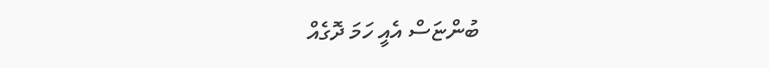ބުންޏަސް އެއީ ހަމަ ދޮގެއް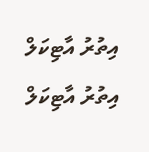އިތުރު އާޓިކަލް
އިތުރު އާޓިކަލް